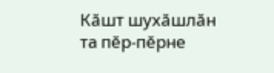Кӑшт шухӑшлӑн та пӗр-пӗрне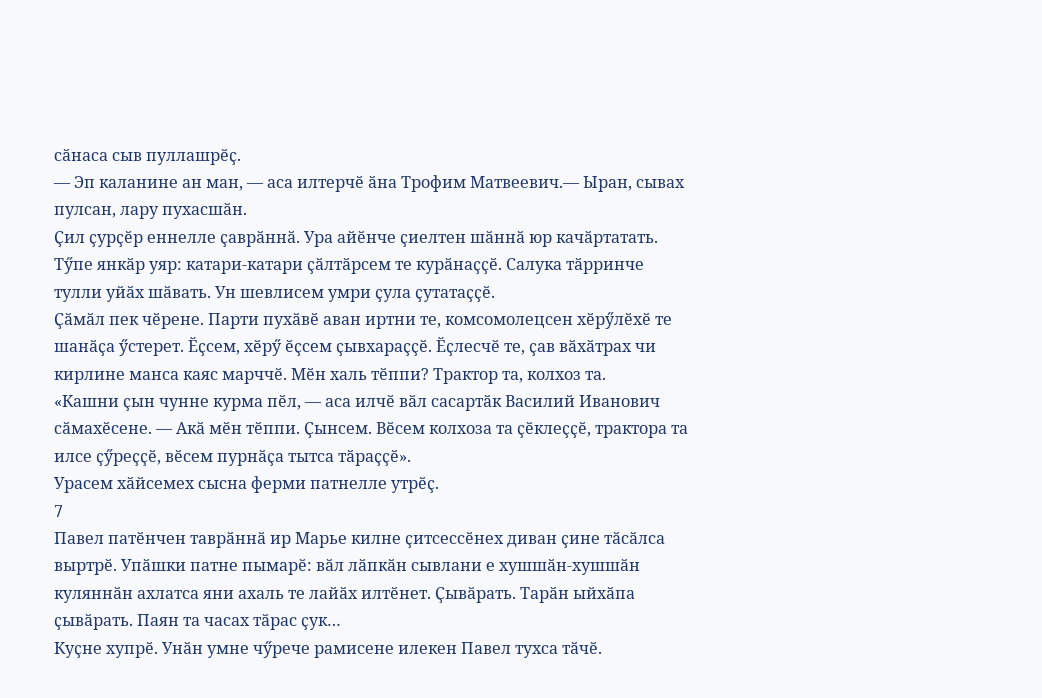сӑнаса сыв пуллашрӗҫ.
— Эп каланине ан ман, — аса илтерчӗ ӑна Трофим Матвеевич.— Ыран, сывах пулсан, лару пухасшӑн.
Ҫил ҫурҫӗр еннелле ҫаврӑннӑ. Ура айӗнче ҫиелтен шӑннӑ юр качӑртатать. Тӳпе янкӑр уяр: катари-катари ҫӑлтӑрсем те курӑнаҫҫӗ. Салука тӑрринче тулли уйӑх шӑвать. Ун шевлисем умри ҫула ҫутатаҫҫӗ.
Ҫӑмӑл пек чӗрене. Парти пухӑвӗ аван иртни те, комсомолецсен хӗрӳлӗхӗ те шанӑҫа ӳстерет. Ӗҫсем, хӗрӳ ӗҫсем ҫывхараҫҫӗ. Ӗҫлесчӗ те, ҫав вӑхӑтрах чи кирлине манса каяс марччӗ. Мӗн халь тӗппи? Трактор та, колхоз та.
«Кашни ҫын чунне курма пӗл, — аса илчӗ вӑл сасартӑк Василий Иванович сӑмахӗсене. — Акӑ мӗн тӗппи. Ҫынсем. Вӗсем колхоза та ҫӗклеҫҫӗ, трактора та илсе ҫӳреҫҫӗ, вӗсем пурнӑҫа тытса тӑраҫҫӗ».
Урасем хӑйсемех сысна ферми патнелле утрӗҫ.
7
Павел патӗнчен таврӑннӑ ир Марье килне ҫитсессӗнех диван ҫине тӑсӑлса выртрӗ. Упӑшки патне пымарӗ: вӑл лӑпкӑн сывлани е хушшӑн-хушшӑн куляннӑн ахлатса яни ахаль те лайӑх илтӗнет. Ҫывӑрать. Тарӑн ыйхӑпа ҫывӑрать. Паян та часах тӑрас ҫук…
Куҫне хупрӗ. Унӑн умне чӳрече рамисене илекен Павел тухса тӑчӗ.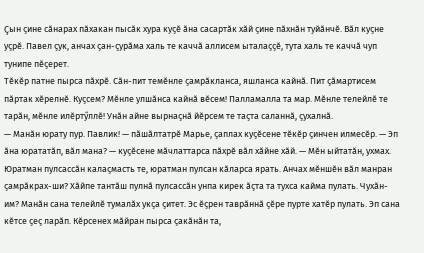Ҫын ҫине сӑнарах пӑхакан пысӑк хура куҫӗ ӑна сасартӑк хӑй ҫине пӑхнӑн туйӑнчӗ. Вӑл куҫне уҫрӗ. Павел ҫук, анчах ҫан-ҫурӑма халь те каччӑ аллисем ыталаҫҫӗ, тута халь те каччӑ чуп тунипе пӗҫерет.
Тӗкӗр патне пырса пӑхрӗ. Сӑн-пит темӗнле ҫамрӑкланса, яшланса кайнӑ. Пит ҫӑмартисем пӑртак хӗрелнӗ. Куҫсем? Мӗнле улшӑнса кайнӑ вӗсем! Палламалла та мар. Мӗнле телейлӗ те тарӑн, мӗнле илӗртӳллӗ! Унӑн айне вырнаҫнӑ йӗрсем те таҫта саланнӑ, ҫухалнӑ.
— Манӑн юрату пур. Павлик! — пӑшӑлтатрӗ Марье, ҫаплах куҫӗсене тӗкӗр ҫинчен илмесӗр. — Эп ӑна юрататӑп, вӑл мана? — куҫӗсене мӑчлаттарса пӑхрӗ вӑл хӑйне хӑй. — Мӗн ыйтатӑн, ухмах. Юратман пулсассӑн калаҫмасть те, юратман пулсан кӑларса ярать. Анчах мӗншӗн вӑл манран ҫамрӑкрах-ши? Хӑйпе тантӑш пулнӑ пулсассӑн унпа кирек ӑҫта та тухса кайма пулать. Чухӑн-им? Манӑн сана телейлӗ тумалӑх укҫа ҫитет. Эс ӗҫрен таврӑннӑ ҫӗре пурте хатӗр пулать. Эп сана кӗтсе ҫеҫ ларӑп. Кӗрсенех мӑйран пырса ҫакӑнӑн та,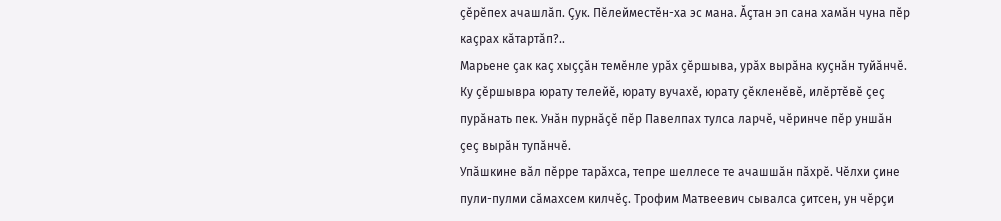ҫӗрӗпех ачашлӑп. Ҫук. Пӗлейместӗн-ха эс мана. Ӑҫтан эп сана хамӑн чуна пӗр каҫрах кӑтартӑп?..
Марьене ҫак каҫ хыҫҫӑн темӗнле урӑх ҫӗршыва, урӑх вырӑна куҫнӑн туйӑнчӗ. Ку ҫӗршывра юрату телейӗ, юрату вучахӗ, юрату ҫӗкленӗвӗ, илӗртӗвӗ ҫеҫ пурӑнать пек. Унӑн пурнӑҫӗ пӗр Павелпах тулса ларчӗ, чӗринче пӗр уншӑн ҫеҫ вырӑн тупӑнчӗ.
Упӑшкине вӑл пӗрре тарӑхса, тепре шеллесе те ачашшӑн пӑхрӗ. Чӗлхи ҫине пули-пулми сӑмахсем килчӗҫ. Трофим Матвеевич сывалса ҫитсен, ун чӗрҫи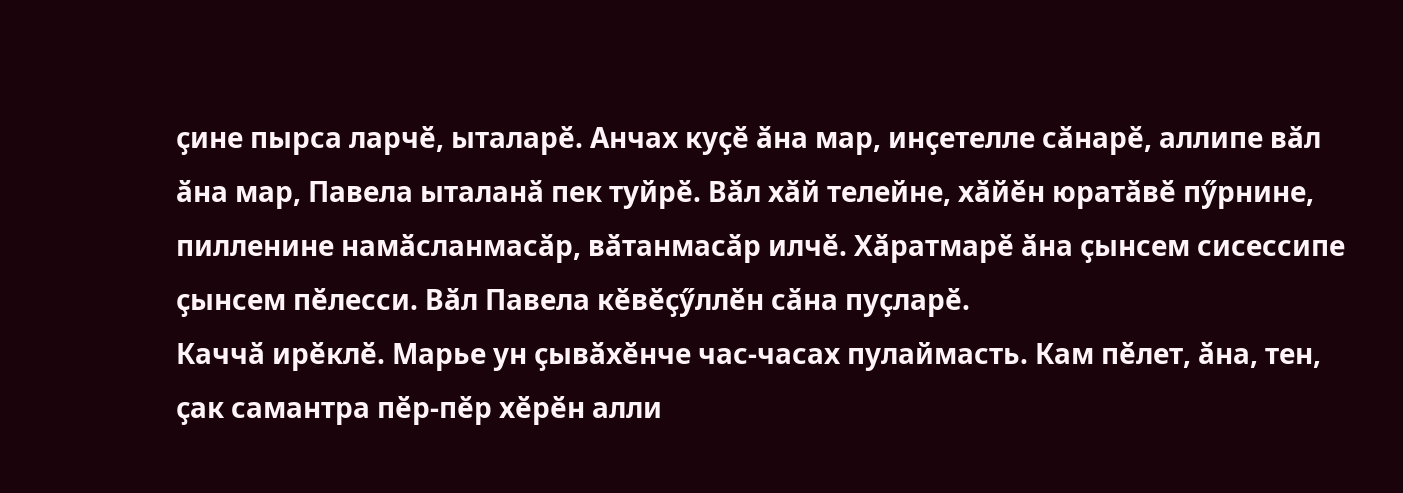ҫине пырса ларчӗ, ыталарӗ. Анчах куҫӗ ӑна мар, инҫетелле сӑнарӗ, аллипе вӑл ӑна мар, Павела ыталанӑ пек туйрӗ. Вӑл хӑй телейне, хӑйӗн юратӑвӗ пӳрнине, пилленине намӑсланмасӑр, вӑтанмасӑр илчӗ. Хӑратмарӗ ӑна ҫынсем сисессипе ҫынсем пӗлесси. Вӑл Павела кӗвӗҫӳллӗн сӑна пуҫларӗ.
Каччӑ ирӗклӗ. Марье ун ҫывӑхӗнче час-часах пулаймасть. Кам пӗлет, ӑна, тен, ҫак самантра пӗр-пӗр хӗрӗн алли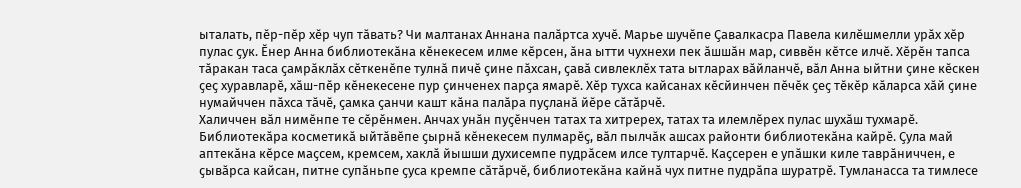ыталать, пӗр-пӗр хӗр чуп тӑвать? Чи малтанах Аннана палӑртса хучӗ. Марье шучӗпе Ҫавалкасра Павела килӗшмелли урӑх хӗр пулас ҫук. Ӗнер Анна библиотекӑна кӗнекесем илме кӗрсен, ӑна ытти чухнехи пек ӑшшӑн мар, сиввӗн кӗтсе илчӗ. Хӗрӗн тапса тӑракан таса ҫамрӑклӑх сӗткенӗпе тулнӑ пичӗ ҫине пӑхсан, ҫавӑ сивлеклӗх тата ытларах вӑйланчӗ, вӑл Анна ыйтни ҫине кӗскен ҫеҫ хуравларӗ, хӑш-пӗр кӗнекесене пур ҫинченех парҫа ямарӗ. Хӗр тухса кайсанах кӗсйинчен пӗчӗк ҫеҫ тӗкӗр кӑларса хӑй ҫине нумайччен пӑхса тӑчӗ, ҫамка ҫанчи кашт кӑна палӑра пуҫланӑ йӗре сӑтӑрчӗ.
Халиччен вӑл нимӗнпе те сӗрӗнмен. Анчах унӑн пуҫӗнчен татах та хитререх, татах та илемлӗрех пулас шухӑш тухмарӗ. Библиотекӑра косметикӑ ыйтӑвӗпе ҫырнӑ кӗнекесем пулмарӗҫ, вӑл пылчӑк ашсах районти библиотекӑна кайрӗ. Ҫула май аптекӑна кӗрсе маҫсем, кремсем, хаклӑ йышши духисемпе пудрӑсем илсе тултарчӗ. Каҫсерен е упӑшки киле таврӑниччен, е ҫывӑрса кайсан, питне супӑньпе ҫуса кремпе сӑтӑрчӗ, библиотекӑна кайнӑ чух питне пудрӑпа шуратрӗ. Тумланасса та тимлесе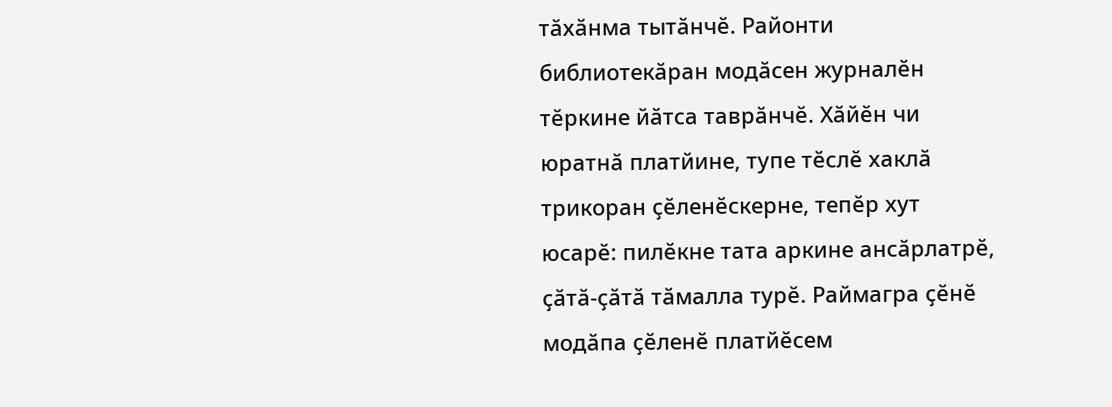тӑхӑнма тытӑнчӗ. Районти библиотекӑран модӑсен журналӗн тӗркине йӑтса таврӑнчӗ. Хӑйӗн чи юратнӑ платйине, тупе тӗслӗ хаклӑ трикоран ҫӗленӗскерне, тепӗр хут юсарӗ: пилӗкне тата аркине ансӑрлатрӗ, ҫӑтӑ-ҫӑтӑ тӑмалла турӗ. Раймагра ҫӗнӗ модӑпа ҫӗленӗ платйӗсем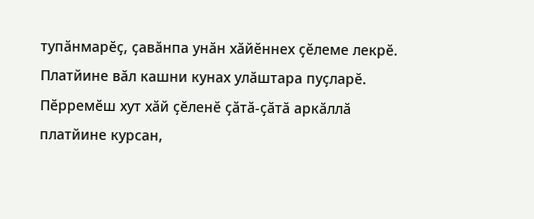тупӑнмарӗҫ, ҫавӑнпа унӑн хӑйӗннех ҫӗлеме лекрӗ. Платйине вӑл кашни кунах улӑштара пуҫларӗ. Пӗрремӗш хут хӑй ҫӗленӗ ҫӑтӑ-ҫӑтӑ аркӑллӑ платйине курсан,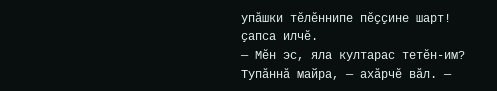упӑшки тӗлӗннипе пӗҫҫине шарт! ҫапса илчӗ.
— Мӗн эс, яла култарас тетӗн-им? Тупӑннӑ майра, — ахӑрчӗ вӑл. —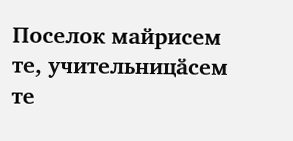Поселок майрисем те, учительницӑсем те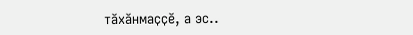тӑхӑнмаҫҫӗ, а эс..